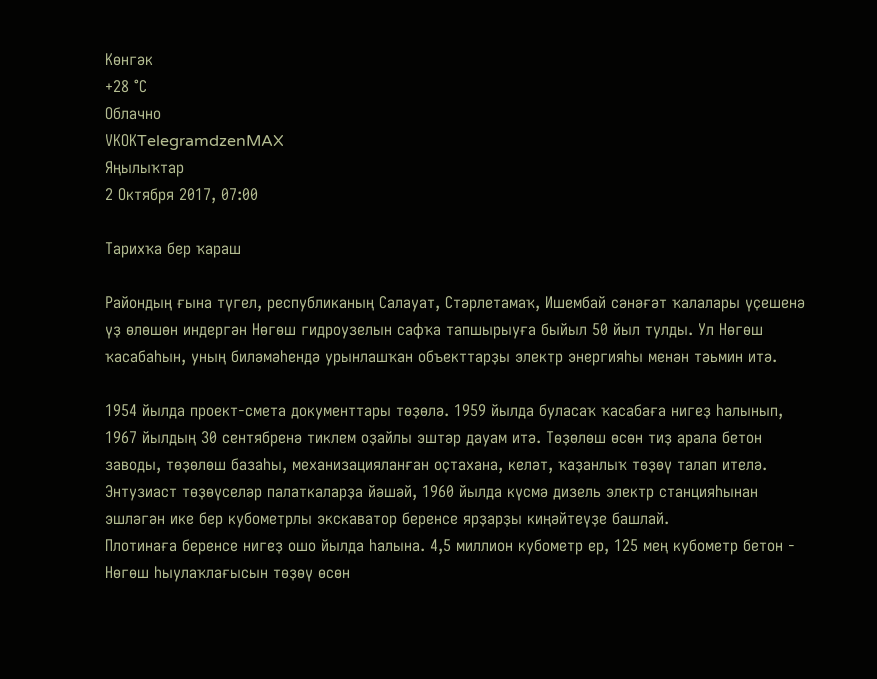Көнгәк
+28 °С
Облачно
VKОКTelegramdzenMAX
Яңылыҡтар
2 Октября 2017, 07:00

Тарихҡа бер ҡараш

Райондың ғына түгел, республиканың Салауат, Стәрлетамаҡ, Ишембай сәнәғәт ҡалалары үҫешенә үҙ өлөшөн индергән Нөгөш гидроузелын сафҡа тапшырыуға быйыл 50 йыл тулды. Ул Нөгөш ҡасабаһын, уның биләмәһендә урынлашҡан объекттарҙы электр энергияһы менән тәьмин итә.

1954 йылда проект-смета документтары төҙөлә. 1959 йылда буласаҡ ҡасабаға нигеҙ һалынып, 1967 йылдың 30 сентябренә тиклем оҙайлы эштәр дауам итә. Төҙөлөш өсөн тиҙ арала бетон заводы, төҙөлөш базаһы, механизацияланған оҫтахана, келәт, ҡаҙанлыҡ төҙөү талап ителә. Энтузиаст төҙөүселәр палаткаларҙа йәшәй, 1960 йылда күсмә дизель электр станцияһынан эшләгән ике бер кубометрлы экскаватор беренсе ярҙарҙы киңәйтеүҙе башлай.
Плотинаға беренсе нигеҙ ошо йылда һалына. 4,5 миллион кубометр ер, 125 мең кубометр бетон - Нөгөш һыулаҡлағысын төҙөү өсөн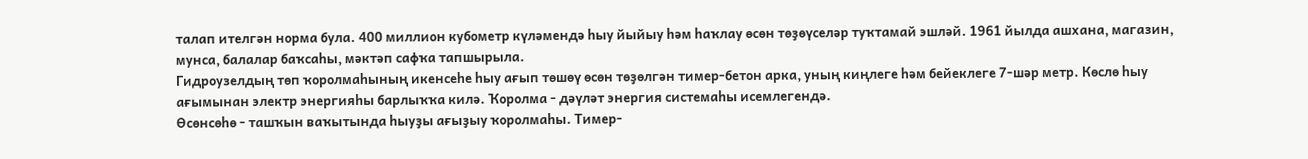талап ителгән норма була. 400 миллион кубометр күләмендә һыу йыйыу һәм һаҡлау өсөн төҙөүселәр туҡтамай эшләй. 1961 йылда ашхана, магазин, мунса, балалар баҡсаһы, мәктәп сафҡа тапшырыла.
Гидроузелдың төп ҡоролмаһының икенсеһе һыу ағып төшөү өсөн төҙөлгән тимер-бетон арка, уның киңлеге һәм бейеклеге 7-шәр метр. Көслө һыу ағымынан электр энергияһы барлыҡҡа килә. Ҡоролма - дәүләт энергия системаһы исемлегендә.
Өсөнсөһө - ташҡын ваҡытында һыуҙы ағыҙыу ҡоролмаһы. Тимер-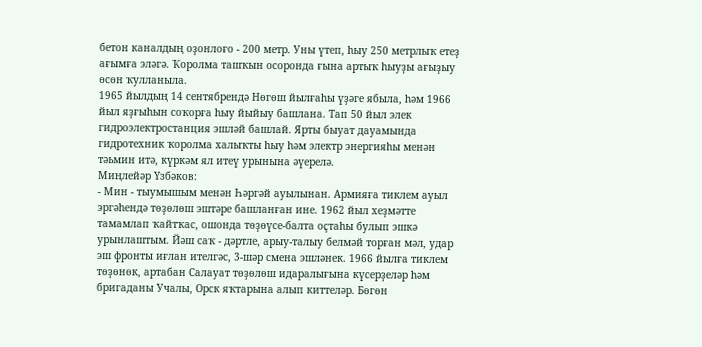бетон каналдың оҙонлоғо - 200 метр. Уны үтеп, һыу 250 метрлыҡ етеҙ ағымға эләгә. Ҡоролма ташҡын осоронда ғына артыҡ һыуҙы ағыҙыу өсөн ҡулланыла.
1965 йылдың 14 сентябрендә Нөгөш йылғаһы үҙәге ябыла, һәм 1966 йыл яҙғыһын соҡорға һыу йыйыу башлана. Тап 50 йыл элек гидроэлектростанция эшләй башлай. Ярты быуат дауамында гидротехник ҡоролма халыҡты һыу һәм электр энергияһы менән тәьмин итә, күркәм ял итеү урынына әүерелә.
Миңлейәр Үзбәков:
- Мин - тыумышым менән Һәргәй ауылынан. Армияға тиклем ауыл эргәһендә төҙөлөш эштәре башланған ине. 1962 йыл хеҙмәтте тамамлап ҡайтҡас, ошонда төҙөүсе-балта оҫтаһы булып эшкә урынлаштым. Йәш саҡ - дәртле, арыу-талыу белмәй торған мәл, удар эш фронты иғлан ителгәс, 3-шәр смена эшләнек. 1966 йылға тиклем төҙөнөк, артабан Салауат төҙөлөш идаралығына күсерҙеләр һәм бригаданы Учалы, Орск яҡтарына алып киттеләр. Бөгөн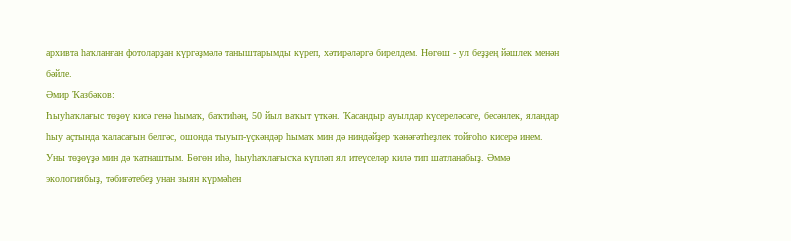архивта һаҡланған фотоларҙан күргәҙмәлә таныштарымды күреп, хәтирәләргә бирелдем. Нөгөш - ул беҙҙең йәшлек менән бәйле.
Әмир Ҡазбәков:
Һыуһаҡлағыс төҙөү кисә генә һымаҡ, баҡтиһәң, 50 йыл ваҡыт үткән. Ҡасандыр ауылдар күсереләсәге, бесәнлек, яландар һыу аҫтында ҡаласағын белгәс, ошонда тыуып-үҫкәндәр һымаҡ мин дә ниндәйҙер ҡәнәғәтһеҙлек тойғоһо кисерә инем.
Уны төҙөүҙә мин дә ҡатнаштым. Бөгөн иһә, һыуһаҡлағысҡа күпләп ял итеүселәр килә тип шатланабыҙ. Әммә экологиябыҙ, тәбиғәтебеҙ унан зыян күрмәһен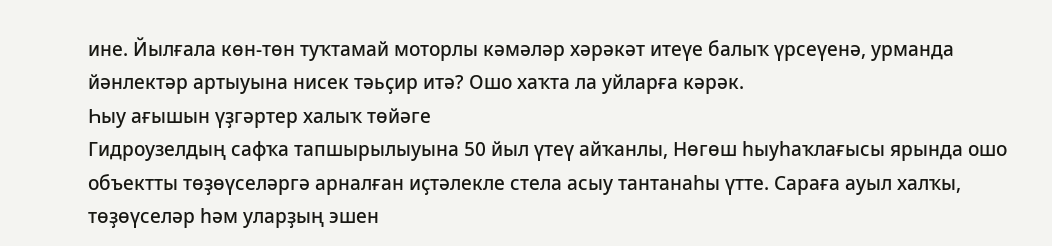ине. Йылғала көн-төн туҡтамай моторлы кәмәләр хәрәкәт итеүе балыҡ үрсеүенә, урманда йәнлектәр артыуына нисек тәьҫир итә? Ошо хаҡта ла уйларға кәрәк.
Һыу ағышын үҙгәртер халыҡ төйәге
Гидроузелдың сафҡа тапшырылыуына 50 йыл үтеү айҡанлы, Нөгөш һыуһаҡлағысы ярында ошо объектты төҙөүселәргә арналған иҫтәлекле стела асыу тантанаһы үтте. Сараға ауыл халҡы, төҙөүселәр һәм уларҙың эшен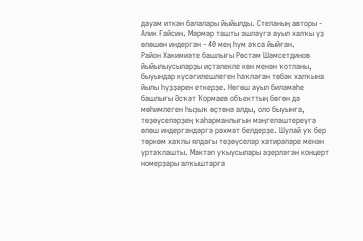дауам иткән балалары йыйылды. Стеланың авторы - Алик Ғайсин. Мәрмәр ташты эшләүгә ауыл халҡы үҙ өлөшөн индергән - 40 мең һум аҡса йыйған.
Район Хакимиәте башлығы Рөстәм Шәмсетдинов йыйылыусыларҙы иҫтәлекле көн менән ҡотланы, быуындар күсәгилешлеген һаҡлаған төбәк халҡына йылы һүҙҙәрен еткерҙе. Нөгөш ауыл биләмәһе башлығы Әсҡәт Ҡормаев объекттың бөгөн дә мөһимлеген һыҙыҡ өҫтөнә алды, оло быуынға, төҙөүселәрҙең ҡаһарманлығын мәңгеләштереүгә өлөш индергәндәргә рәхмәт белдерҙе. Шулай уҡ бер төркөм хаҡлы ялдағы төҙөүселәр хәтирәләре менән уртаҡлашты. Мәктәп уҡыусылары әҙерләгән концерт номерҙары алҡыштарға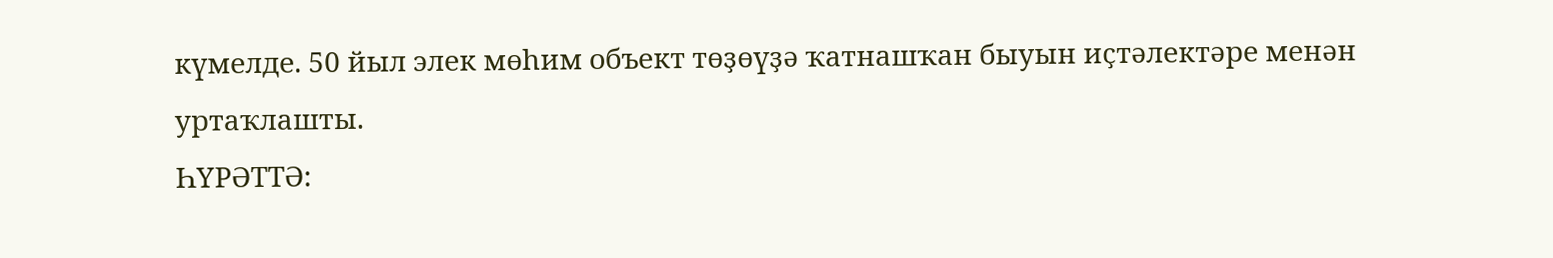күмелде. 50 йыл элек мөһим объект төҙөүҙә ҡатнашҡан быуын иҫтәлектәре менән уртаҡлашты.
ҺҮРӘТТӘ: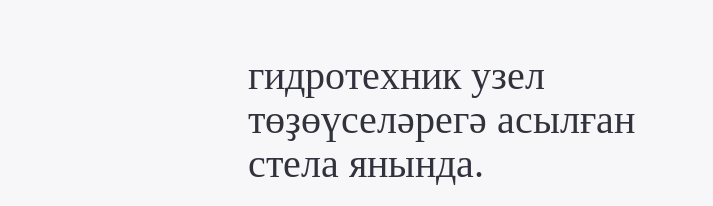гидротехник узел төҙөүселәрегә асылған стела янында.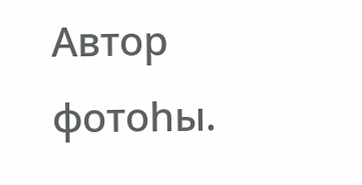Автор фотоһы.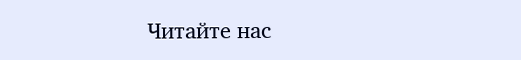Читайте нас